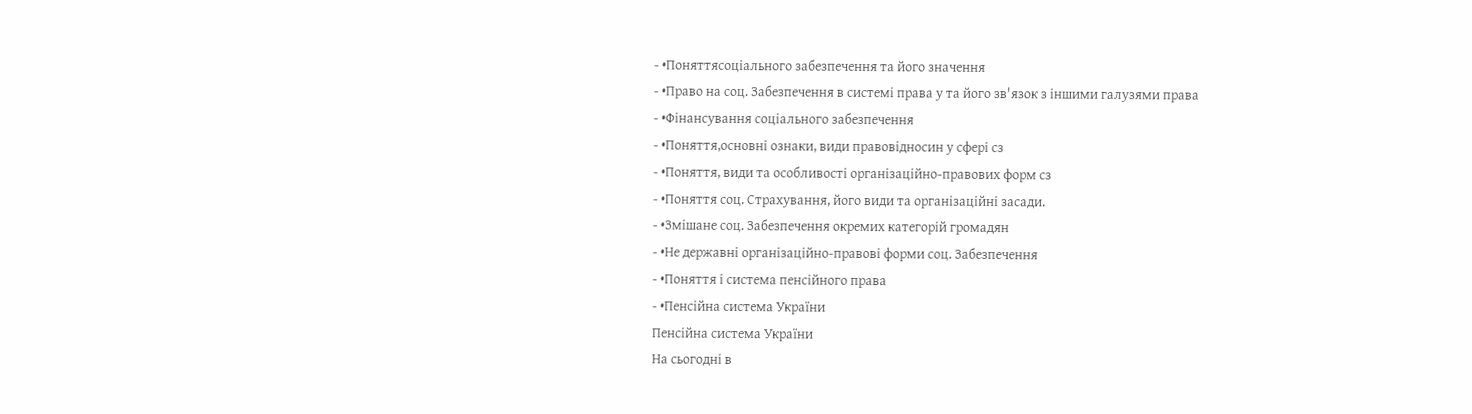- •Поняттясоціального забезпечення та його значення
- •Право на соц. Забезпечення в системі права у та його зв'язок з іншими галузями права
- •Фінансування соціального забезпечення
- •Поняття,основні ознаки, види правовідносин у сфері сз
- •Поняття, види та особливості організаційно-правових форм сз
- •Поняття соц. Страхування, його види та організаційні засади.
- •Змішане соц. Забезпечення окремих категорій громадян
- •Не державні організаційно-правові форми соц. Забезпечення
- •Поняття і система пенсійного права
- •Пенсійна система України
Пенсійна система України
На сьогодні в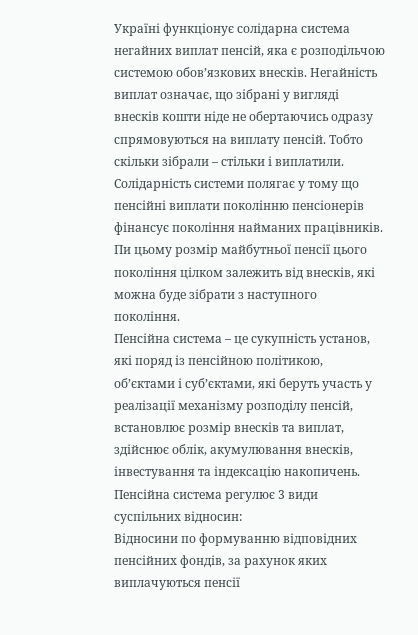Україні функціонує солідарна система негайних виплат пенсій, яка є розподільчою системою обов’язкових внесків. Негайність виплат означає, що зібрані у вигляді внесків кошти ніде не обертаючись одразу спрямовуються на виплату пенсій. Тобто скільки зібрали – стільки і виплатили. Солідарність системи полягає у тому що пенсійні виплати поколінню пенсіонерів фінансує покоління найманих працівників. Пи цьому розмір майбутньої пенсії цього покоління цілком залежить від внесків, які можна буде зібрати з наступного покоління.
Пенсійна система – це сукупність установ, які поряд із пенсійною політикою, об’єктами і суб’єктами, які беруть участь у реалізації механізму розподілу пенсій, встановлює розмір внесків та виплат, здійснює облік, акумулювання внесків, інвестування та індексацію накопичень.
Пенсійна система регулює 3 види суспільних відносин:
Відносини по формуванню відповідних пенсійних фондів, за рахунок яких виплачуються пенсії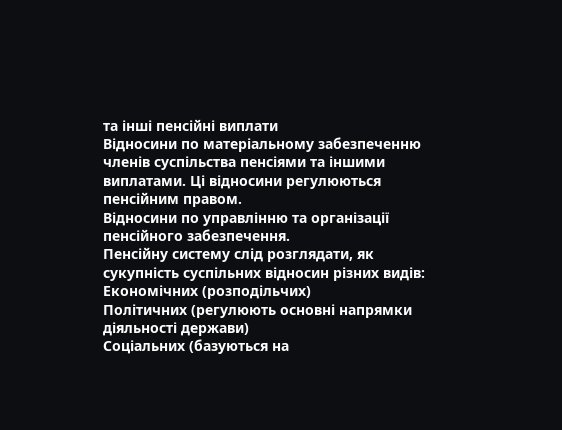та інші пенсійні виплати
Відносини по матеріальному забезпеченню членів суспільства пенсіями та іншими виплатами. Ці відносини регулюються пенсійним правом.
Відносини по управлінню та організації пенсійного забезпечення.
Пенсійну систему слід розглядати, як сукупність суспільних відносин різних видів:
Економічних (розподільчих)
Політичних (регулюють основні напрямки діяльності держави)
Соціальних (базуються на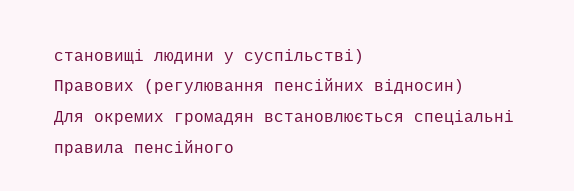становищі людини у суспільстві)
Правових (регулювання пенсійних відносин)
Для окремих громадян встановлюється спеціальні правила пенсійного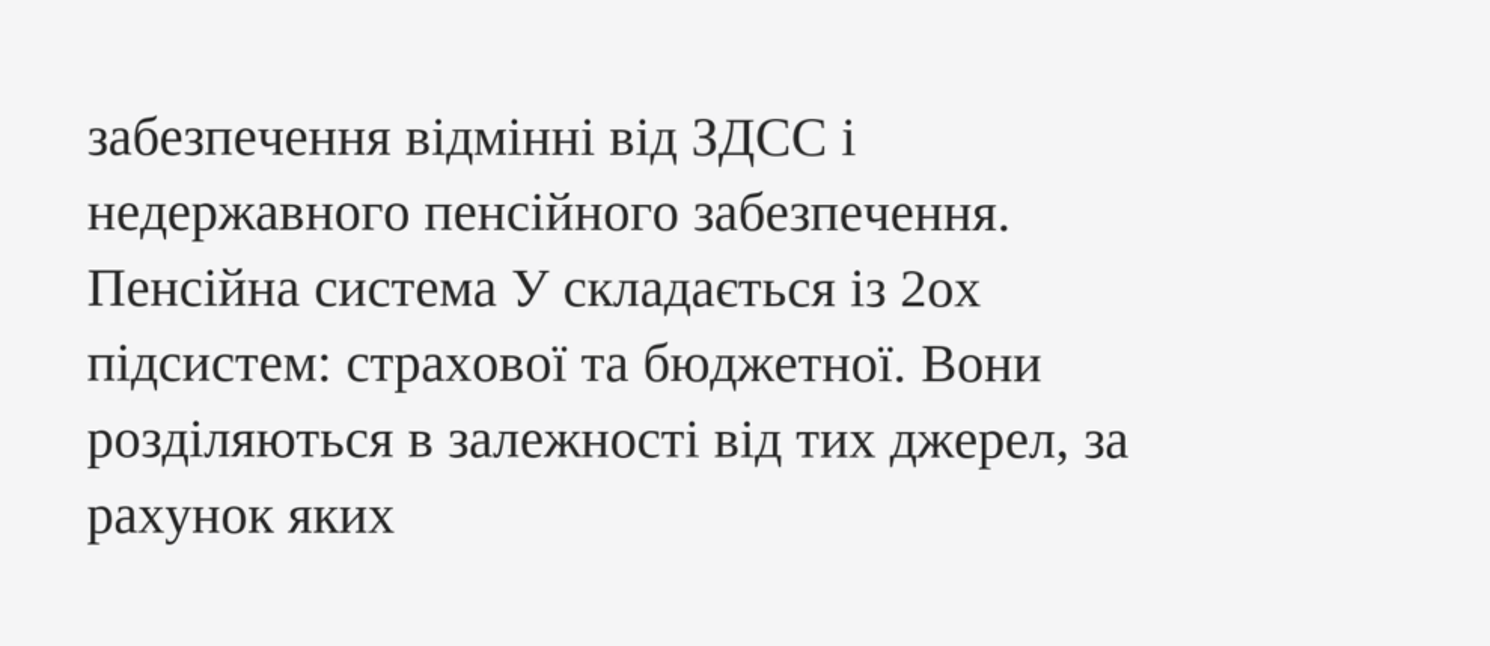забезпечення відмінні від ЗДСС і недержавного пенсійного забезпечення.
Пенсійна система У складається із 2ох підсистем: страхової та бюджетної. Вони розділяються в залежності від тих джерел, за рахунок яких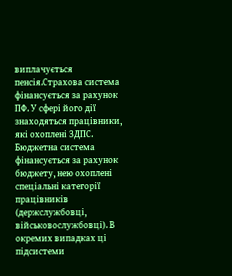виплачується пенсія.Страхова система фінансується за рахунок ПФ. У сфері його дії знаходяться працівники, які охоплені ЗДПС. Бюджетна система фінансується за рахунок бюджету, нею охоплені спеціальні категорії працівників (держслужбовці, військовослужбовці). В окремих випадках ці підсистеми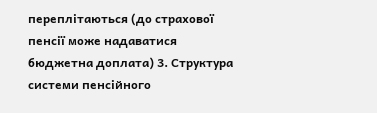переплітаються (до страхової пенсії може надаватися бюджетна доплата) 3. Структура системи пенсійного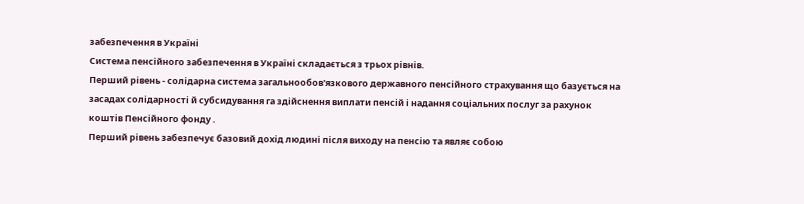забезпечення в Україні
Система пенсійного забезпечення в Україні складається з трьох рівнів.
Перший рівень - солідарна система загальнообов'язкового державного пенсійного страхування що базується на засадах солідарності й субсидування га здійснення виплати пенсій і надання соціальних послуг за рахунок коштів Пенсійного фонду .
Перший рівень забезпечує базовий дохід людині після виходу на пенсію та являє собою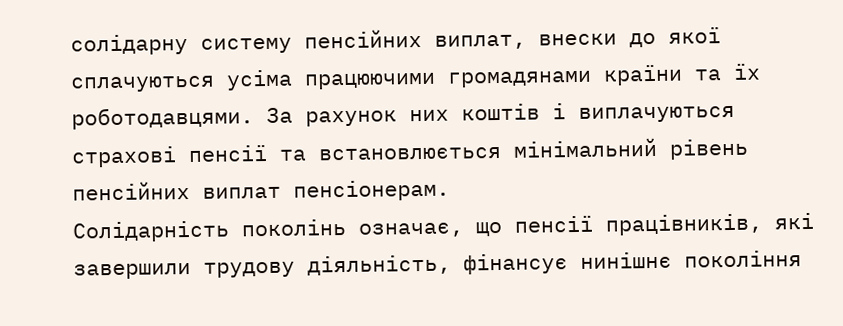солідарну систему пенсійних виплат, внески до якої сплачуються усіма працюючими громадянами країни та їх роботодавцями. За рахунок них коштів і виплачуються страхові пенсії та встановлюється мінімальний рівень пенсійних виплат пенсіонерам.
Солідарність поколінь означає, що пенсії працівників, які завершили трудову діяльність, фінансує нинішнє покоління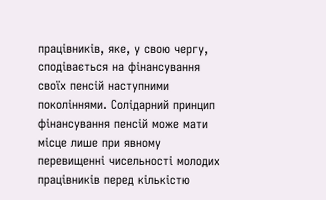працівників, яке, у свою чергу, сподівається на фінансування своїх пенсій наступними поколіннями. Солідарний принцип фінансування пенсій може мати місце лише при явному перевищенні чисельності молодих працівників перед кількістю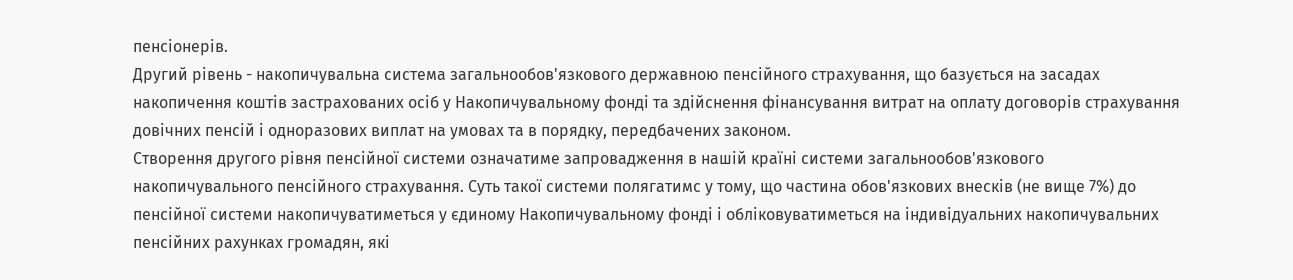пенсіонерів.
Другий рівень - накопичувальна система загальнообов'язкового державною пенсійного страхування, що базується на засадах накопичення коштів застрахованих осіб у Накопичувальному фонді та здійснення фінансування витрат на оплату договорів страхування довічних пенсій і одноразових виплат на умовах та в порядку, передбачених законом.
Створення другого рівня пенсійної системи означатиме запровадження в нашій країні системи загальнообов'язкового накопичувального пенсійного страхування. Суть такої системи полягатимс у тому, що частина обов'язкових внесків (не вище 7%) до пенсійної системи накопичуватиметься у єдиному Накопичувальному фонді і обліковуватиметься на індивідуальних накопичувальних пенсійних рахунках громадян, які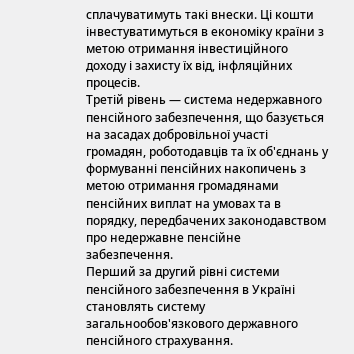сплачуватимуть такі внески. Ці кошти інвестуватимуться в економіку країни з метою отримання інвестиційного доходу і захисту їх від, інфляційних процесів.
Третій рівень — система недержавного пенсійного забезпечення, що базується на засадах добровільної участі громадян, роботодавців та їх об'єднань у формуванні пенсійних накопичень з метою отримання громадянами пенсійних виплат на умовах та в порядку, передбачених законодавством про недержавне пенсійне забезпечення.
Перший за другий рівні системи пенсійного забезпечення в Україні становлять систему загальнообов'язкового державного пенсійного страхування.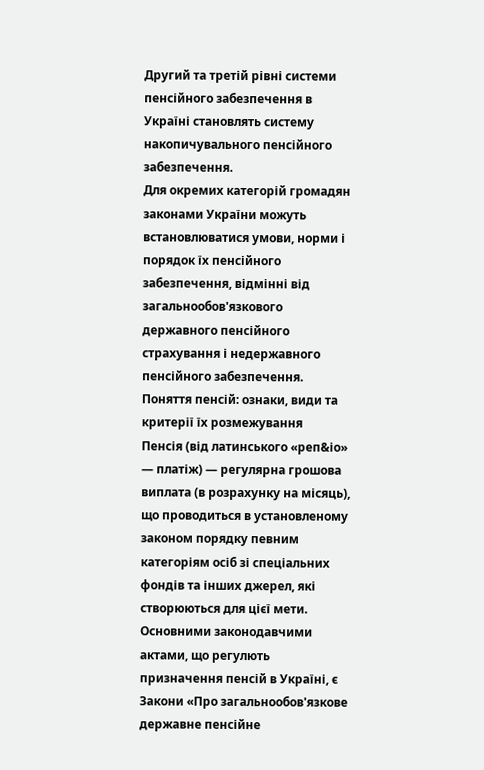Другий та третій рівні системи пенсійного забезпечення в Україні становлять систему накопичувального пенсійного забезпечення.
Для окремих категорій громадян законами України можуть встановлюватися умови, норми і порядок їх пенсійного забезпечення, відмінні від загальнообов'язкового державного пенсійного страхування і недержавного пенсійного забезпечення.
Поняття пенсій: ознаки, види та критерії їх розмежування
Пенсія (від латинського «реп&іо» — платіж) — регулярна грошова виплата (в розрахунку на місяць), що проводиться в установленому законом порядку певним категоріям осіб зі спеціальних фондів та інших джерел, які створюються для цієї мети. Основними законодавчими актами, що регулють призначення пенсій в Україні, є Закони «Про загальнообов'язкове державне пенсійне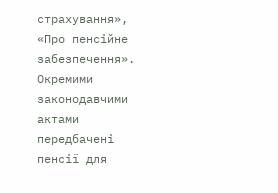страхування», «Про пенсійне забезпечення». Окремими законодавчими актами передбачені пенсії для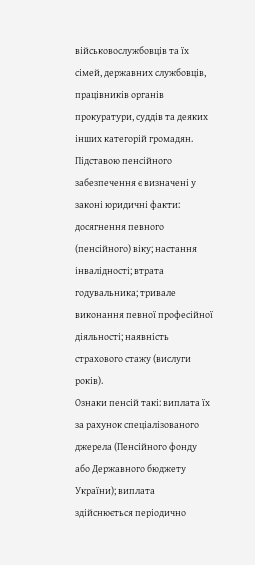військовослужбовців та їх сімей, державних службовців, працівників органів прокуратури, суддів та деяких інших категорій громадян.
Підставою пенсійного забезпечення є визначені у законі юридичні факти: досягнення певного (пенсійного) віку; настання інвалідності; втрата годувальника; тривале виконання певної професійної діяльності; наявність страхового стажу (вислуги років).
Ознаки пенсій такі: виплата їх за рахунок спеціалізованого джерела (Пенсійного фонду або Державного бюджету України); виплата здійснюється періодично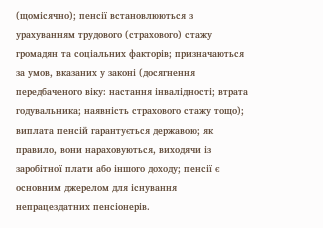(щомісячно); пенсії встановлюються з урахуванням трудового (страхового) стажу громадян та соціальних факторів; призначаються за умов, вказаних у законі (досягнення передбаченого віку: настання інвалідності; втрата годувальника; наявність страхового стажу тощо);
виплата пенсій гарантується державою; як правило, вони нараховуються, виходячи із заробітної плати або іншого доходу; пенсії є основним джерелом для існування непрацездатних пенсіонерів.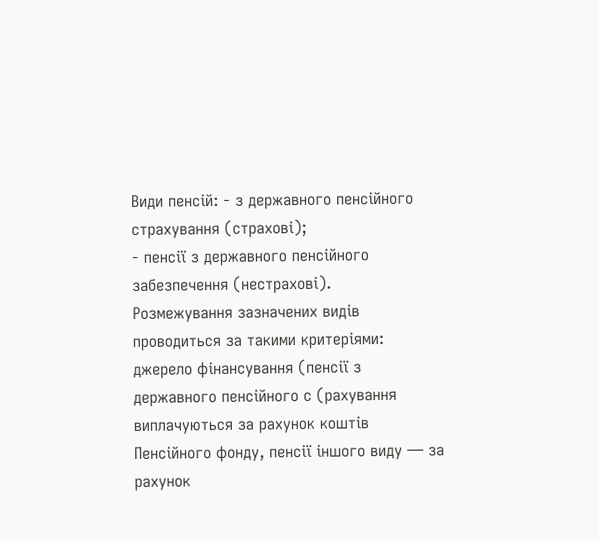Види пенсій: - з державного пенсійного страхування (страхові);
- пенсії з державного пенсійного забезпечення (нестрахові).
Розмежування зазначених видів проводиться за такими критеріями: джерело фінансування (пенсії з державного пенсійного с (рахування виплачуються за рахунок коштів Пенсійного фонду, пенсії іншого виду — за рахунок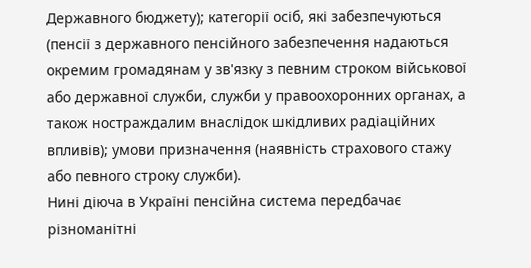Державного бюджету); категорії осіб, які забезпечуються (пенсії з державного пенсійного забезпечення надаються окремим громадянам у зв'язку з певним строком військової або державної служби, служби у правоохоронних органах, а також ностраждалим внаслідок шкідливих радіаційних впливів); умови призначення (наявність страхового стажу або певного строку служби).
Нині діюча в Україні пенсійна система передбачає різноманітні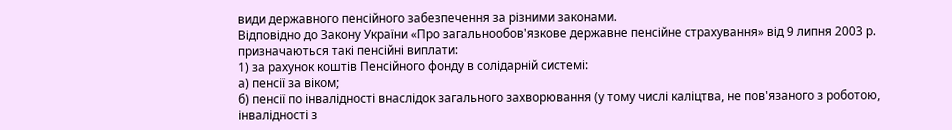види державного пенсійного забезпечення за різними законами.
Відповідно до Закону України «Про загальнообов'язкове державне пенсійне страхування» від 9 липня 2003 р. призначаються такі пенсійні виплати:
1) за рахунок коштів Пенсійного фонду в солідарній системі:
а) пенсії за віком;
б) пенсії по інвалідності внаслідок загального захворювання (у тому числі каліцтва, не пов'язаного з роботою, інвалідності з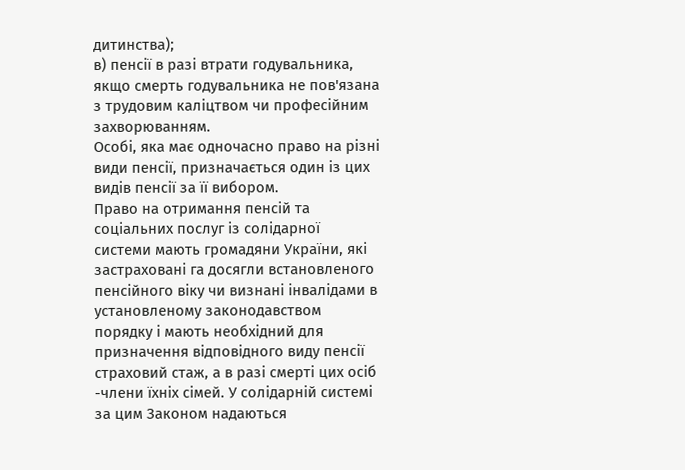дитинства);
в) пенсії в разі втрати годувальника, якщо смерть годувальника не пов'язана з трудовим каліцтвом чи професійним захворюванням.
Особі, яка має одночасно право на різні види пенсії, призначається один із цих видів пенсії за її вибором.
Право на отримання пенсій та соціальних послуг із солідарної системи мають громадяни України, які застраховані га досягли встановленого пенсійного віку чи визнані інвалідами в установленому законодавством порядку і мають необхідний для призначення відповідного виду пенсії страховий стаж, а в разі смерті цих осіб -члени їхніх сімей. У солідарній системі за цим Законом надаються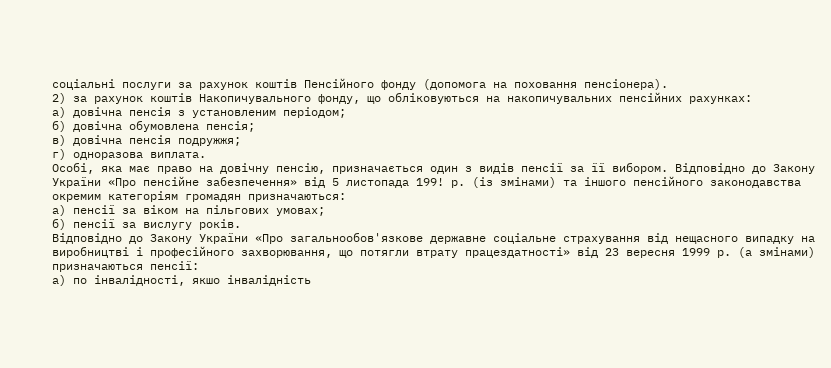соціальні послуги за рахунок коштів Пенсійного фонду (допомога на поховання пенсіонера).
2) за рахунок коштів Накопичувального фонду, що обліковуються на накопичувальних пенсійних рахунках:
а) довічна пенсія з установленим періодом;
б) довічна обумовлена пенсія;
в) довічна пенсія подружжя;
г) одноразова виплата.
Особі, яка має право на довічну пенсію, призначається один з видів пенсії за її вибором. Відповідно до Закону України «Про пенсійне забезпечення» від 5 листопада 199! р. (із змінами) та іншого пенсійного законодавства окремим категоріям громадян призначаються:
а) пенсії за віком на пільгових умовах;
б) пенсії за вислугу років.
Відповідно до Закону України «Про загальнообов'язкове державне соціальне страхування від нещасного випадку на виробництві і професійного захворювання, що потягли втрату працездатності» від 23 вересня 1999 р. (а змінами) призначаються пенсії:
а) по інвалідності, якшо інвалідність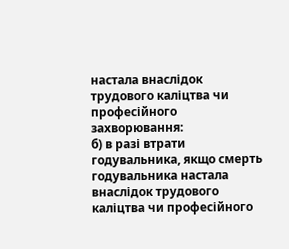настала внаслідок трудового каліцтва чи професійного захворювання:
б) в разі втрати годувальника, якщо смерть годувальника настала внаслідок трудового каліцтва чи професійного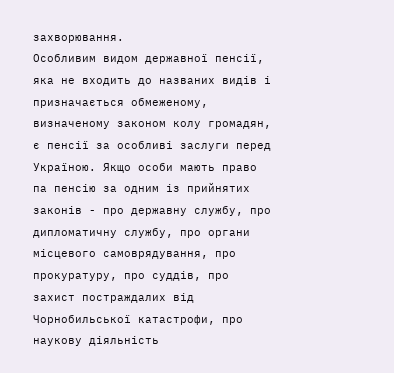захворювання.
Особливим видом державної пенсії, яка не входить до названих видів і призначається обмеженому, визначеному законом колу громадян, є пенсії за особливі заслуги перед Україною. Якщо особи мають право па пенсію за одним із прийнятих законів - про державну службу, про дипломатичну службу, про органи місцевого самоврядування, про прокуратуру, про суддів, про захист постраждалих від Чорнобильської катастрофи, про наукову діяльність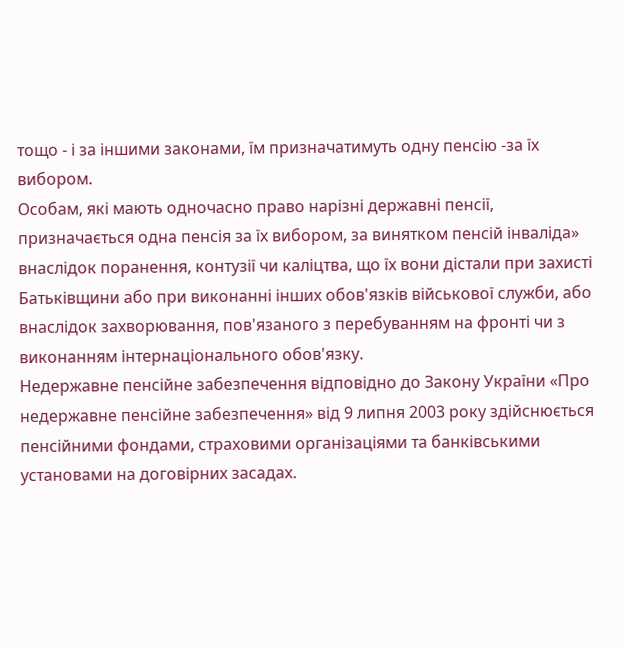тощо - і за іншими законами, їм призначатимуть одну пенсію -за їх вибором.
Особам, які мають одночасно право нарізні державні пенсії, призначається одна пенсія за їх вибором, за винятком пенсій інваліда» внаслідок поранення, контузії чи каліцтва, що їх вони дістали при захисті Батьківщини або при виконанні інших обов'язків військової служби, або внаслідок захворювання, пов'язаного з перебуванням на фронті чи з виконанням інтернаціонального обов'язку.
Недержавне пенсійне забезпечення відповідно до Закону України «Про недержавне пенсійне забезпечення» від 9 липня 2003 року здійснюється пенсійними фондами, страховими організаціями та банківськими установами на договірних засадах.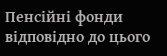Пенсійні фонди відповідно до цього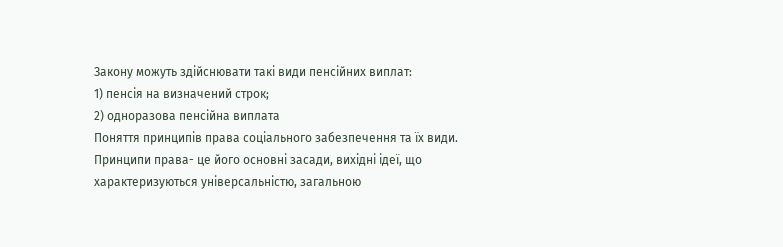Закону можуть здійснювати такі види пенсійних виплат:
1) пенсія на визначений строк;
2) одноразова пенсійна виплата
Поняття принципів права соціального забезпечення та їх види.
Принципи права- це його основні засади, вихідні ідеї, що характеризуються універсальністю, загальною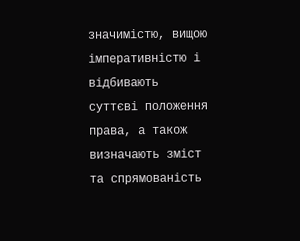значимістю, вищою імперативністю і відбивають суттєві положення права, а також визначають зміст та спрямованість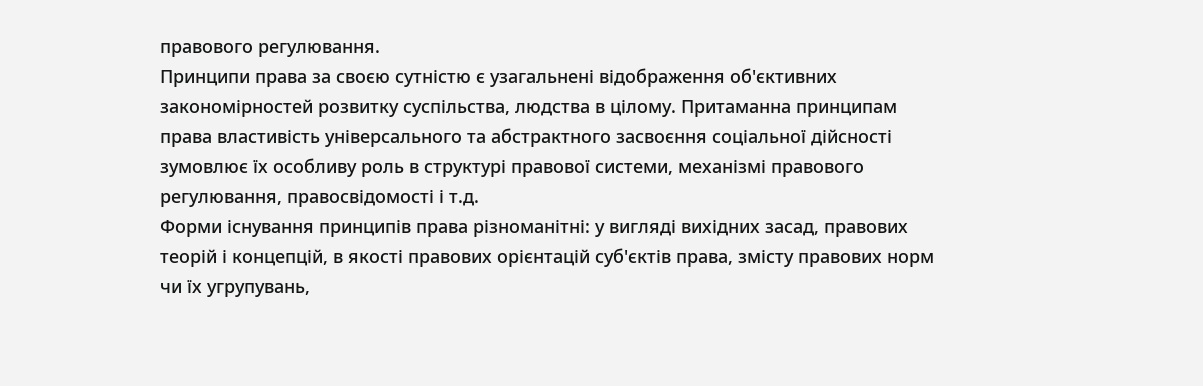правового регулювання.
Принципи права за своєю сутністю є узагальнені відображення об'єктивних закономірностей розвитку суспільства, людства в цілому. Притаманна принципам права властивість універсального та абстрактного засвоєння соціальної дійсності зумовлює їх особливу роль в структурі правової системи, механізмі правового регулювання, правосвідомості і т.д.
Форми існування принципів права різноманітні: у вигляді вихідних засад, правових теорій і концепцій, в якості правових орієнтацій суб'єктів права, змісту правових норм чи їх угрупувань,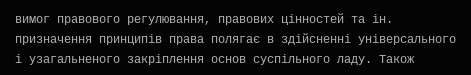вимог правового регулювання, правових цінностей та ін.
призначення принципів права полягає в здійсненні універсального і узагальненого закріплення основ суспільного ладу. Також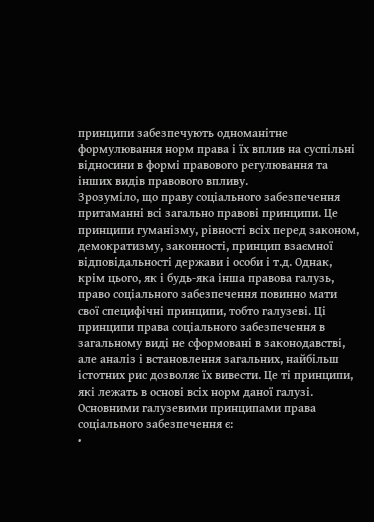принципи забезпечують одноманітне формулювання норм права і їх вплив на суспільні відносини в формі правового регулювання та інших видів правового впливу.
Зрозуміло, що праву соціального забезпечення притаманні всі загально правові принципи. Це принципи гуманізму, рівності всіх перед законом, демократизму, законності, принцип взаємної відповідальності держави і особи і т.д. Однак, крім цього, як і будь-яка інша правова галузь, право соціального забезпечення повинно мати свої специфічні принципи, тобто галузеві. Ці принципи права соціального забезпечення в загальному виді не сформовані в законодавстві, але аналіз і встановлення загальних, найбільш істотних рис дозволяє їх вивести. Це ті принципи, які лежать в основі всіх норм даної галузі.
Основними галузевими принципами права соціального забезпечення є:
•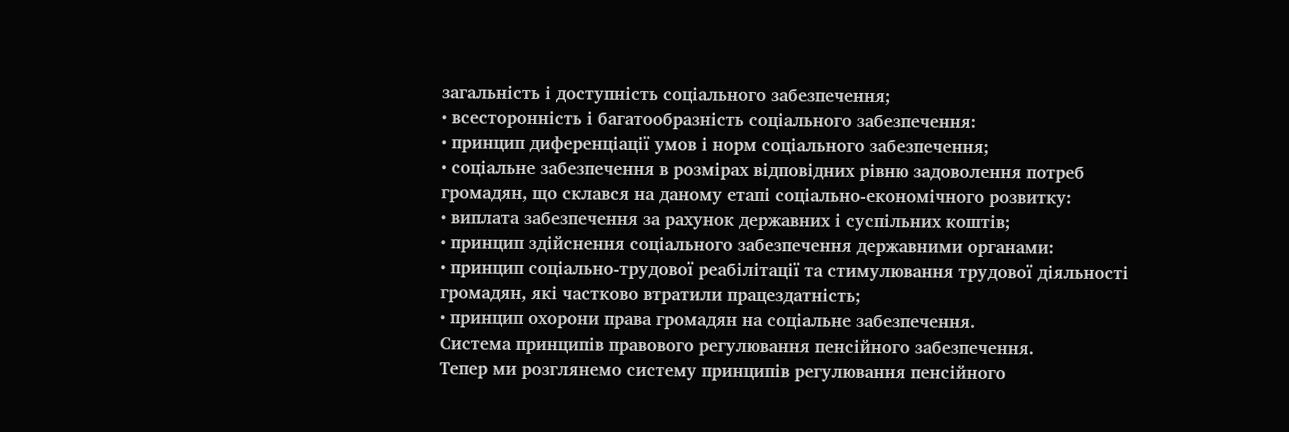загальність і доступність соціального забезпечення;
• всесторонність і багатообразність соціального забезпечення:
• принцип диференціації умов і норм соціального забезпечення;
• соціальне забезпечення в розмірах відповідних рівню задоволення потреб громадян, що склався на даному етапі соціально-економічного розвитку:
• виплата забезпечення за рахунок державних і суспільних коштів;
• принцип здійснення соціального забезпечення державними органами:
• принцип соціально-трудової реабілітації та стимулювання трудової діяльності громадян, які частково втратили працездатність;
• принцип охорони права громадян на соціальне забезпечення.
Система принципів правового регулювання пенсійного забезпечення.
Тепер ми розглянемо систему принципів регулювання пенсійного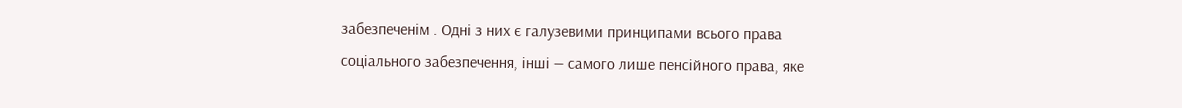забезпеченім . Одні з них є галузевими принципами всього права соціального забезпечення, інші — самого лише пенсійного права, яке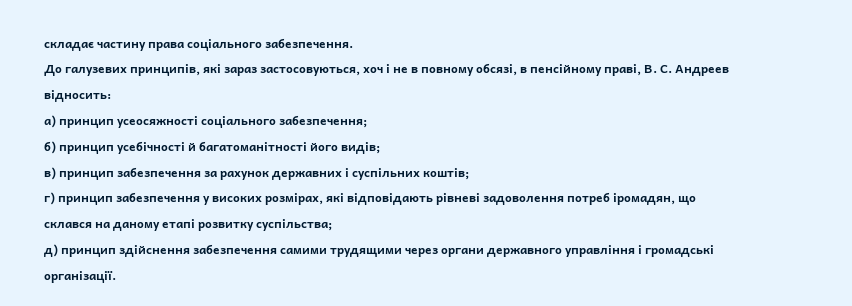складає частину права соціального забезпечення.
До галузевих принципів, які зараз застосовуються, хоч і не в повному обсязі, в пенсійному праві, В. С. Андреев відносить:
а) принцип усеосяжності соціального забезпечення;
б) принцип усебічності й багатоманітності його видів;
в) принцип забезпечення за рахунок державних і суспільних коштів;
г) принцип забезпечення у високих розмірах, які відповідають рівневі задоволення потреб іромадян, що склався на даному етапі розвитку суспільства;
д) принцип здійснення забезпечення самими трудящими через органи державного управління і громадські організації.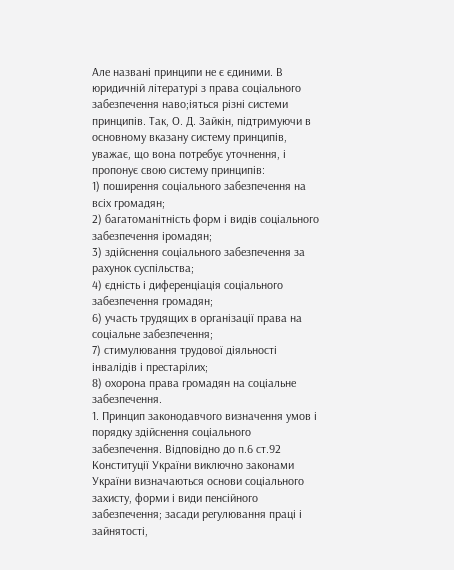Але названі принципи не є єдиними. В юридичній літературі з права соціального забезпечення наво;іяться різні системи принципів. Так, О. Д. Зайкін, підтримуючи в основному вказану систему принципів, уважає, що вона потребує уточнення, і пропонує свою систему принципів:
1) поширення соціального забезпечення на всіх громадян;
2) багатоманітність форм і видів соціального забезпечення іромадян;
3) здійснення соціального забезпечення за рахунок суспільства;
4) єдність і диференціація соціального забезпечення громадян;
6) участь трудящих в організації права на соціальне забезпечення;
7) стимулювання трудової діяльності інвалідів і престарілих;
8) охорона права громадян на соціальне забезпечення.
1. Принцип законодавчого визначення умов і порядку здійснення соціального забезпечення. Відповідно до п.6 ст.92 Конституції України виключно законами України визначаються основи соціального захисту, форми і види пенсійного забезпечення; засади регулювання праці і зайнятості,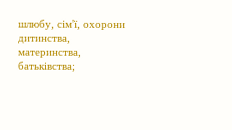шлюбу, сім'ї, охорони дитинства, материнства, батьківства;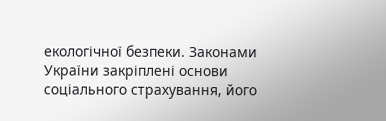екологічної безпеки. Законами України закріплені основи соціального страхування, його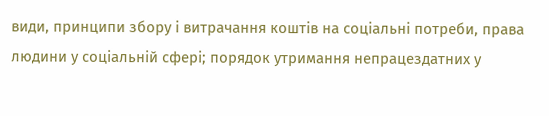види, принципи збору і витрачання коштів на соціальні потреби, права людини у соціальній сфері; порядок утримання непрацездатних у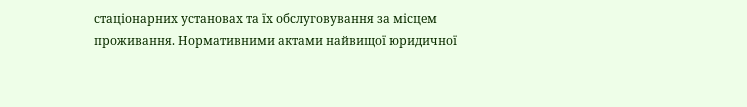стаціонарних установах та їх обслуговування за місцем проживання. Нормативними актами найвищої юридичної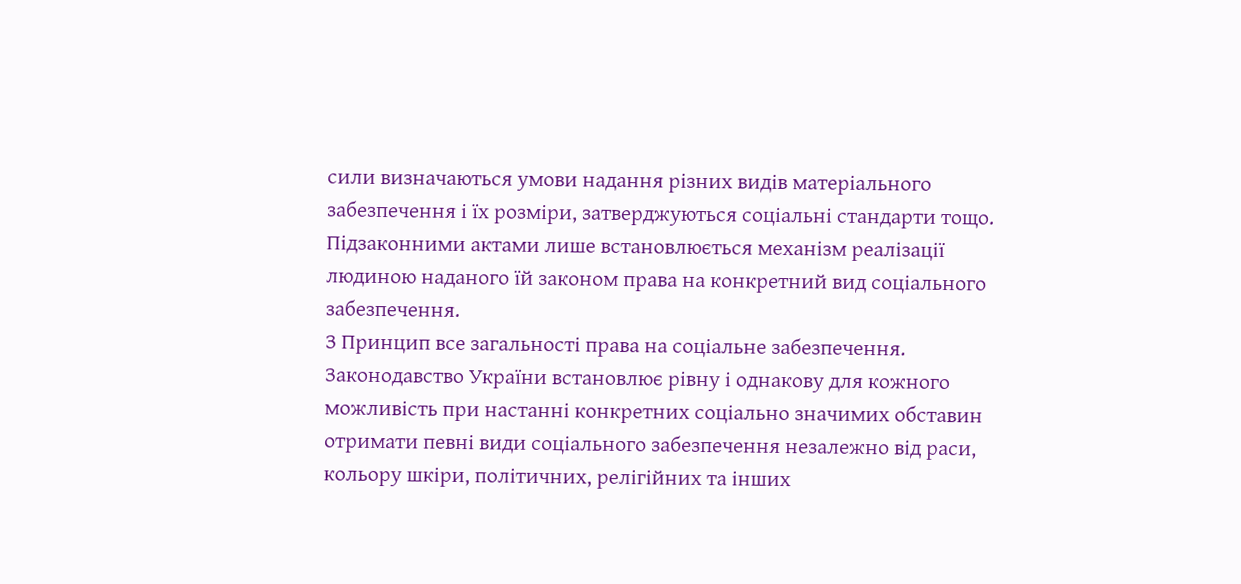сили визначаються умови надання різних видів матеріального забезпечення і їх розміри, затверджуються соціальні стандарти тощо. Підзаконними актами лише встановлюється механізм реалізації людиною наданого їй законом права на конкретний вид соціального забезпечення.
З Принцип все загальності права на соціальне забезпечення.
Законодавство України встановлює рівну і однакову для кожного можливість при настанні конкретних соціально значимих обставин отримати певні види соціального забезпечення незалежно від раси, кольору шкіри, політичних, релігійних та інших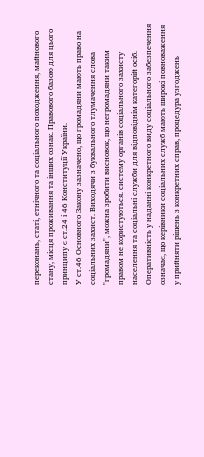переконань, статі, етнічного та соціального походження, майнового стану, місця проживання та інших ознак. Правового базою для цього принципу є ст.24 і 46 Конституції України.
У ст.46 Основного Закону зазначено, що громадяни мають право на соціальних захист. Виходячи з буквального тлумачення слова "громадяни", можна зробити висновок, що негромадяни таким правом не користуються. систему органів соціального захисту населення та соціальні служби для відповіднім категорій осіб. Оперативність у наданні конкретного виду соціального забезпечення означає, що керівники соціальних служб мають широкі повноваження у прийняти рішень з конкретних справ, процедура узгоджень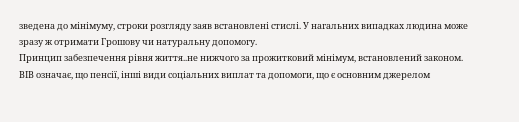зведена до мінімуму, строки розгляду заяв встановлені стислі. У нагальних випадках людина може зразу ж отримати Грошову чи натуральну допомогу.
Принцип забезпечення рівня життя..не нижчого за прожитковий мінімум, встановлений законом. ВІВ означає, що пенсії, інші види соціальних виплат та допомоги, що є основним джерелом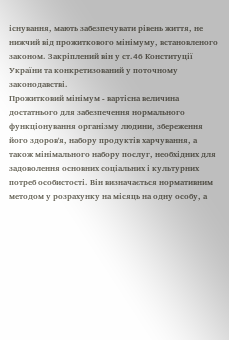існування, мають забезпечувати рівень життя, не нижчий від прожиткового мінімуму, встановленого законом. Закріплений він у ст.46 Конституції України та конкретизований у поточному законодавстві.
Прожитковий мінімум - вартісна величина достатнього для забезпечення нормального функціонування організму людини, збереження його здоров'я, набору продуктів харчування, а також мінімального набору послуг, необхідних для задоволення основних соціальних і культурних потреб особистості. Він визначається нормативним методом у розрахунку на місяць на одну особу, а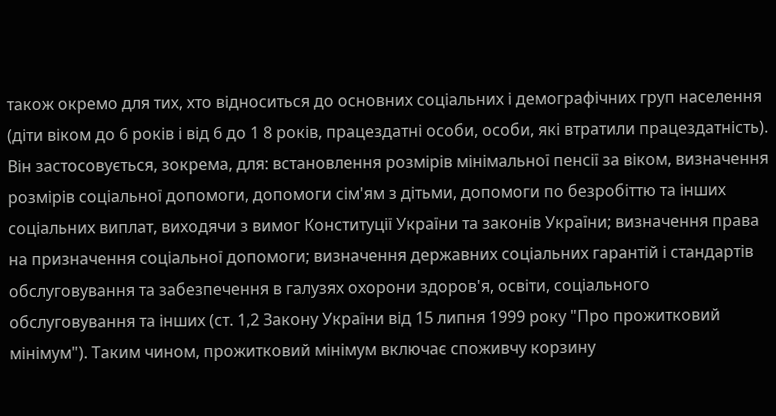також окремо для тих, хто відноситься до основних соціальних і демографічних груп населення (діти віком до 6 років і від 6 до 1 8 років, працездатні особи, особи, які втратили працездатність). Він застосовується, зокрема, для: встановлення розмірів мінімальної пенсії за віком, визначення розмірів соціальної допомоги, допомоги сім'ям з дітьми, допомоги по безробіттю та інших соціальних виплат, виходячи з вимог Конституції України та законів України; визначення права на призначення соціальної допомоги; визначення державних соціальних гарантій і стандартів обслуговування та забезпечення в галузях охорони здоров'я, освіти, соціального обслуговування та інших (ст. 1,2 Закону України від 15 липня 1999 року "Про прожитковий мінімум"). Таким чином, прожитковий мінімум включає споживчу корзину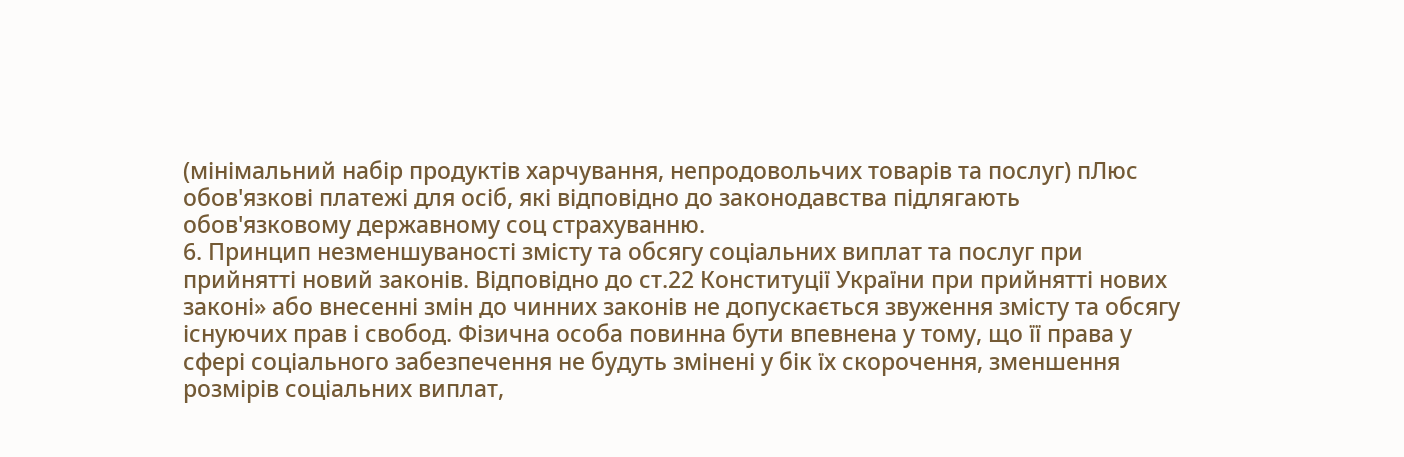(мінімальний набір продуктів харчування, непродовольчих товарів та послуг) пЛюс обов'язкові платежі для осіб, які відповідно до законодавства підлягають обов'язковому державному соц страхуванню.
6. Принцип незменшуваності змісту та обсягу соціальних виплат та послуг при прийнятті новий законів. Відповідно до ст.22 Конституції України при прийнятті нових законі» або внесенні змін до чинних законів не допускається звуження змісту та обсягу існуючих прав і свобод. Фізична особа повинна бути впевнена у тому, що її права у сфері соціального забезпечення не будуть змінені у бік їх скорочення, зменшення розмірів соціальних виплат,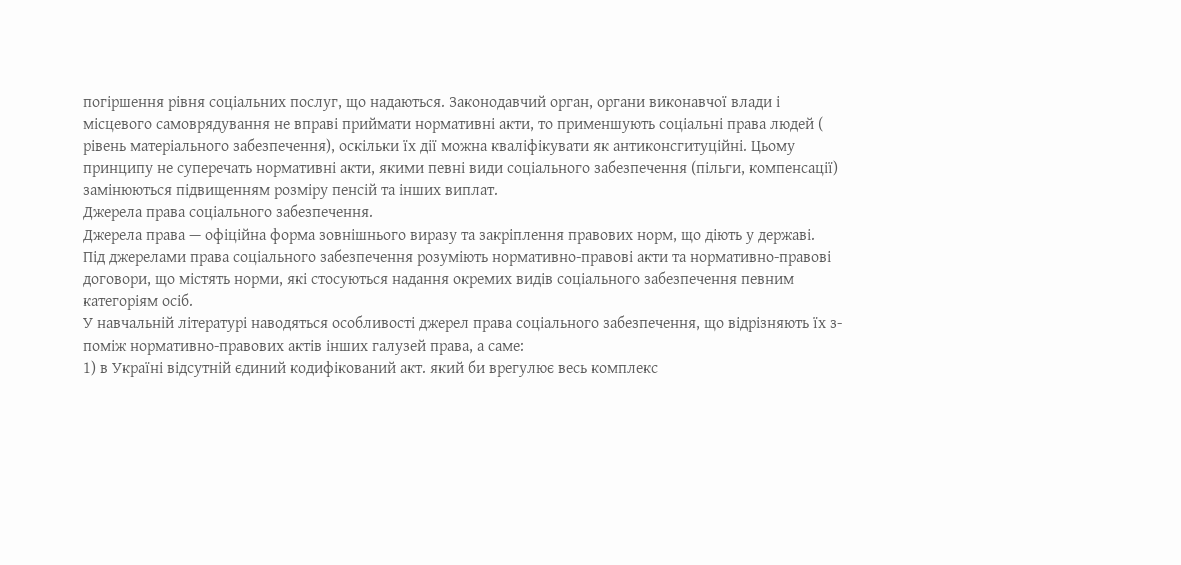погіршення рівня соціальних послуг, що надаються. Законодавчий орган, органи виконавчої влади і місцевого самоврядування не вправі приймати нормативні акти, то применшують соціальні права людей ( рівень матеріального забезпечення), оскільки їх дії можна кваліфікувати як антиконсгитуційні. Цьому принципу не суперечать нормативні акти, якими певні види соціального забезпечення (пільги, компенсації) замінюються підвищенням розміру пенсій та інших виплат.
Джерела права соціального забезпечення.
Джерела права — офіційна форма зовнішнього виразу та закріплення правових норм, що діють у державі.
Під джерелами права соціального забезпечення розуміють нормативно-правові акти та нормативно-правові договори, що містять норми, які стосуються надання окремих видів соціального забезпечення певним категоріям осіб.
У навчальній літературі наводяться особливості джерел права соціального забезпечення, що відрізняють їх з-поміж нормативно-правових актів інших галузей права, а саме:
1) в Україні відсутній єдиний кодифікований акт. який би врегулює весь комплекс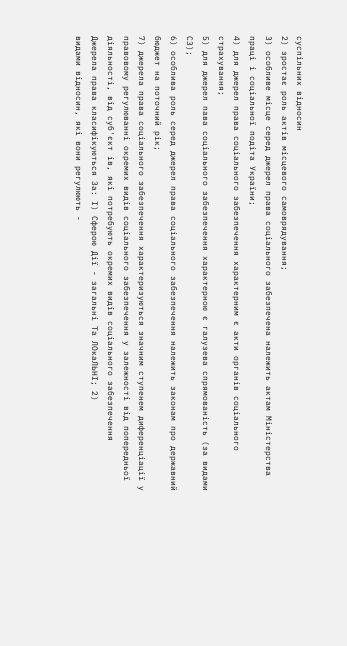суспільних відносин
2) зростає роль актів місцевого самоврядування;
3) особливе місце серед джерел права соціального забезпечена належить актам Міністерства праці і соціальної подіта України;
4) для джерел права соціального забезпечення характерним є акти органів соціального страхування;
5) для джерел пава соціального забезпечення характерною є галузева спрямованість (за видами СЗ);
6) особлива роль серед джерел права соціального забезпечення належить законам про державний бюджет на поточний рік;
7) джерела права соціального забезпечення характеризуються значним ступенем диференціації у правовому регулюванні окремих видів соціального забезпечення у залежності від попередньої діяльності, від суб'єкт ів, які потребують окремих видів соціального забезпечення
Джерела права класифікуються За: І) Сферою Дії - загальні Та ЛОкаЛЬНІ; 2)
видами відносин, які вони регулюють -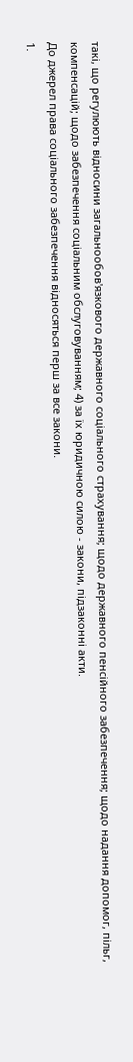такі, що регулюють відносини загальнообов'язкового державного соціального страхування; щодо державного пенсійного забезпечення; щодо надання допомог, пільг, компенсацій; щодо забезпечення соціальним обслуговуванням; 4) за їх юридичною силою - закони, підзаконні акти.
До джерел права соціального забезпечення відносяться перш за все закони.
1.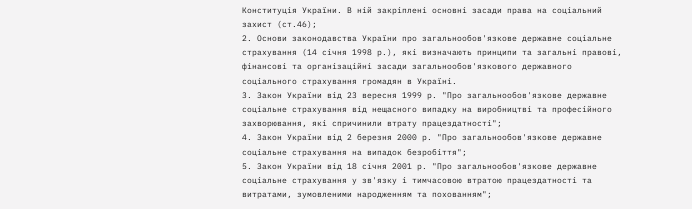Конституція України. В ній закріплені основні засади права на соціальний захист (ст.46);
2. Основи законодавства України про загальнообов'язкове державне соціальне страхування (14 січня 1998 р.), які визначають принципи та загальні правові, фінансові та організаційні засади загальнообов'язкового державного соціального страхування громадян в Україні.
3. Закон України від 23 вересня 1999 р. "Про загальнообов'язкове державне соціальне страхування від нещасного випадку на виробництві та професійного захворювання, які спричинили втрату працездатності";
4. Закон України від 2 березня 2000 р. "Про загальнообов'язкове державне соціальне страхування на випадок безробіття";
5. Закон України від 18 січня 2001 р. "Про загальнообов'язкове державне соціальне страхування у зв'язку і тимчасовою втратою працездатності та витратами, зумовленими народженням та похованням";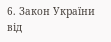6. Закон України від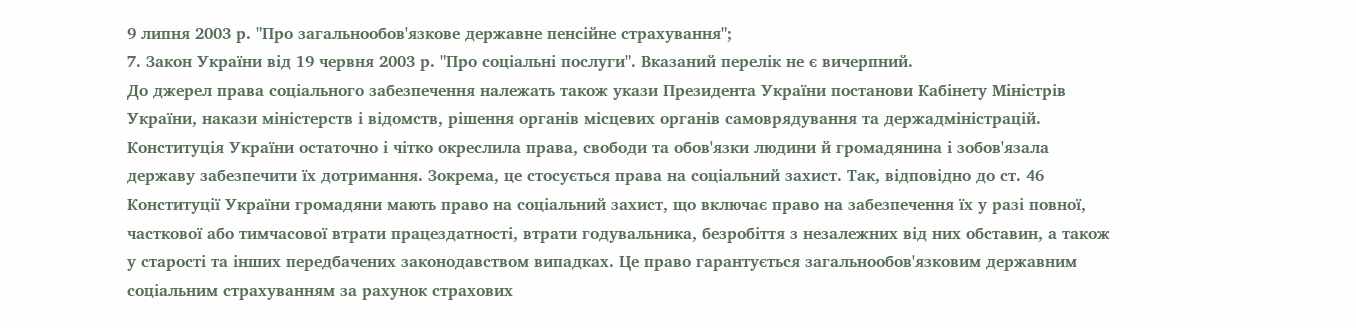9 липня 2003 р. "Про загальнообов'язкове державне пенсійне страхування";
7. Закон України від 19 червня 2003 р. "Про соціальні послуги". Вказаний перелік не є вичерпний.
До джерел права соціального забезпечення належать також укази Президента України постанови Кабінету Міністрів України, накази міністерств і відомств, рішення органів місцевих органів самоврядування та держадміністрацій.
Конституція України остаточно і чітко окреслила права, свободи та обов'язки людини й громадянина і зобов'язала державу забезпечити їх дотримання. Зокрема, це стосується права на соціальний захист. Так, відповідно до ст. 46 Конституції України громадяни мають право на соціальний захист, що включає право на забезпечення їх у разі повної, часткової або тимчасової втрати працездатності, втрати годувальника, безробіття з незалежних від них обставин, а також у старості та інших передбачених законодавством випадках. Це право гарантується загальнообов'язковим державним соціальним страхуванням за рахунок страхових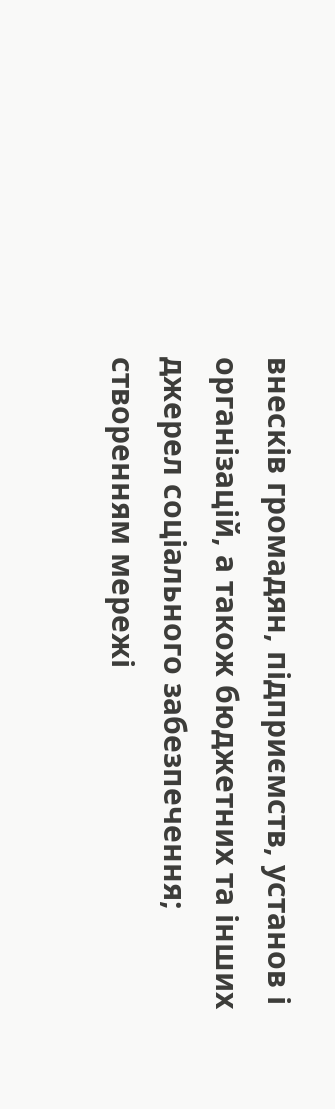внесків громадян, підприємств, установ і організацій, а також бюджетних та інших джерел соціального забезпечення; створенням мережі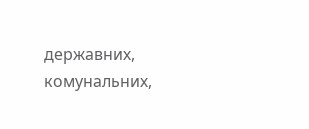державних, комунальних,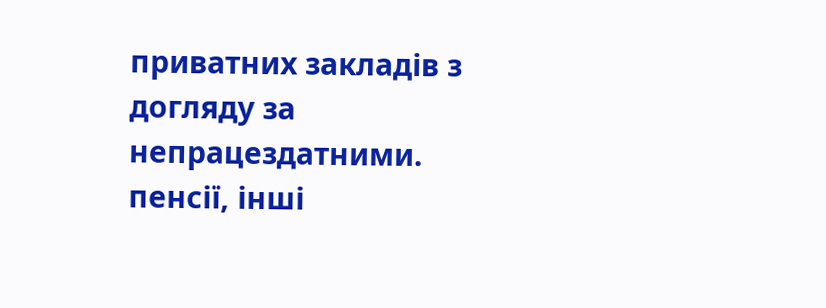приватних закладів з догляду за непрацездатними.
пенсії, інші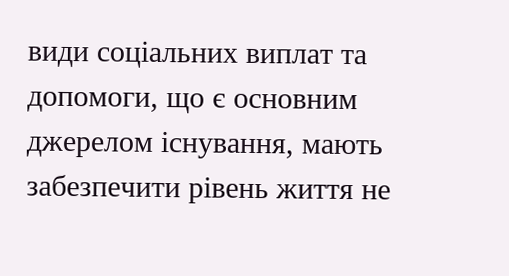види соціальних виплат та допомоги, що є основним джерелом існування, мають забезпечити рівень життя не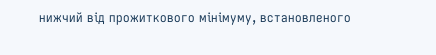нижчий від прожиткового мінімуму, встановленого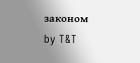законом
by T&T